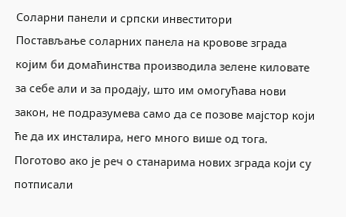Соларни панели и српски инвеститори
Постављање соларних панела на кровове зграда којим би домаћинства производила зелене киловате за себе али и за продају, што им омогућава нови закон, не подразумева само да се позове мајстор који ће да их инсталира, него много више од тога. Поготово ако је реч о станарима нових зграда који су потписали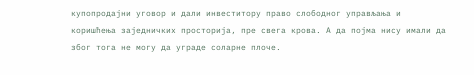купопродајни уговор и дали инвеститору право слободног управљања и коришћења заједничких просторија, пре свега крова. А да појма нису имали да због тога не могу да уграде соларне плоче.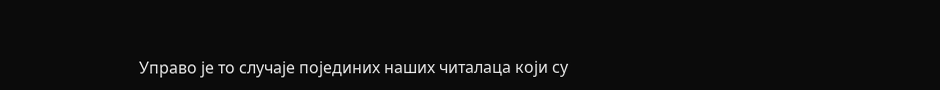Управо је то случаје појединих наших читалаца који су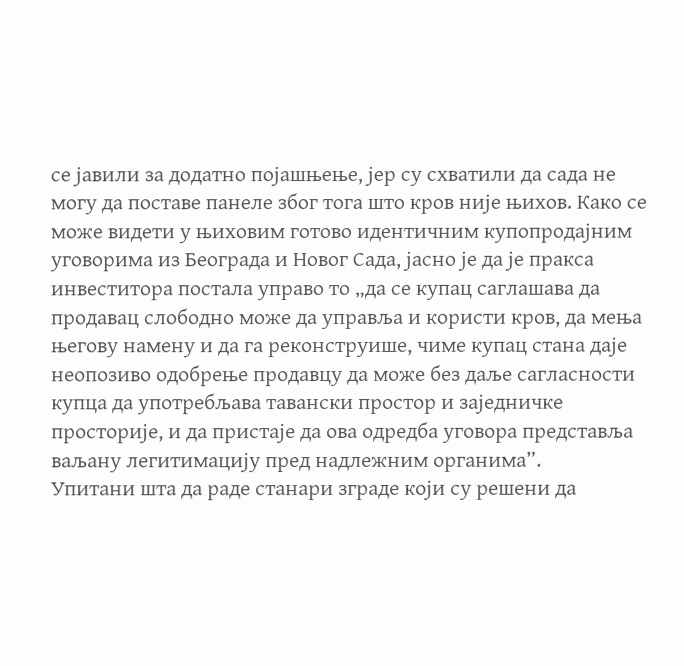се јавили за додатно појашњење, јер су схватили да сада не могу да поставе панеле због тога што кров није њихов. Како се може видети у њиховим готово идентичним купопродајним уговорима из Београда и Новог Сада, јасно је да је пракса инвеститора постала управо то „да се купац саглашава да продавац слободно може да управља и користи кров, да мења његову намену и да га реконструише, чиме купац стана даје неопозиво одобрење продавцу да може без даље сагласности купца да употребљава тавански простор и заједничке просторије, и да пристаје да ова одредба уговора представља ваљану легитимацију пред надлежним органима”.
Упитани шта да раде станари зграде који су решени да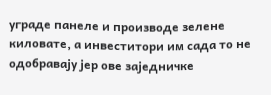уграде панеле и производе зелене киловате, а инвеститори им сада то не одобравају јер ове заједничке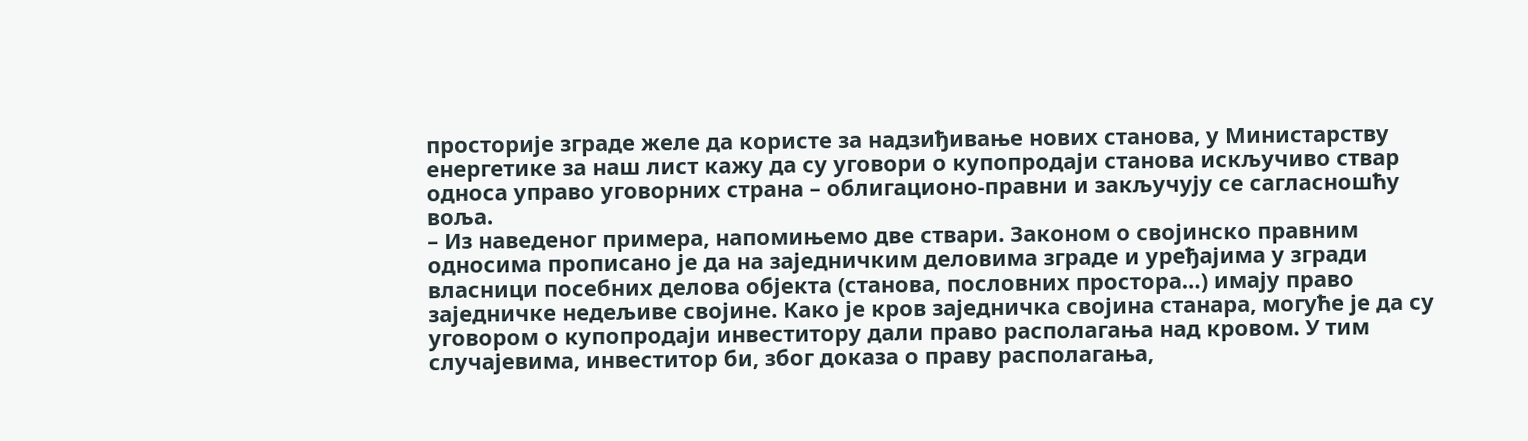просторије зграде желе да користе за надзиђивање нових станова, у Министарству енергетике за наш лист кажу да су уговори о купопродаји станова искључиво ствар односа управо уговорних страна – облигационо-правни и закључују се сагласношћу воља.
– Из наведеног примера, напомињемо две ствари. Законом о својинско правним односима прописано је да на заједничким деловима зграде и уређајима у згради власници посебних делова објекта (станова, пословних простора…) имају право заједничке недељиве својине. Како је кров заједничка својина станара, могуће је да су уговором о купопродаји инвеститору дали право располагања над кровом. У тим случајевима, инвеститор би, због доказа о праву располагања,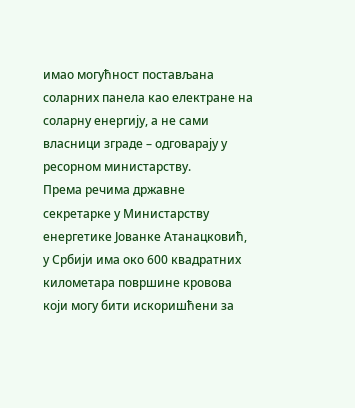имао могућност постављана соларних панела као електране на соларну енергију, а не сами власници зграде – одговарају у ресорном министарству.
Према речима државне секретарке у Министарству енергетике Јованке Атанацковић, у Србији има око 600 квадратних километара површине кровова који могу бити искоришћени за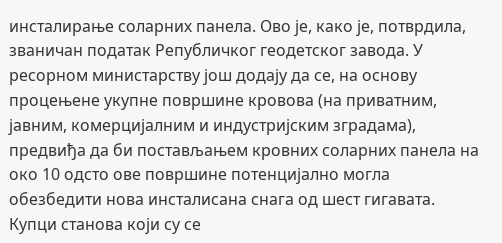инсталирање соларних панела. Ово је, како је, потврдила, званичан податак Републичког геодетског завода. У ресорном министарству још додају да се, на основу процењене укупне површине кровова (на приватним, јавним, комерцијалним и индустријским зградама), предвиђа да би постављањем кровних соларних панела на око 10 одсто ове површине потенцијално могла обезбедити нова инсталисана снага од шест гигавата.
Купци станова који су се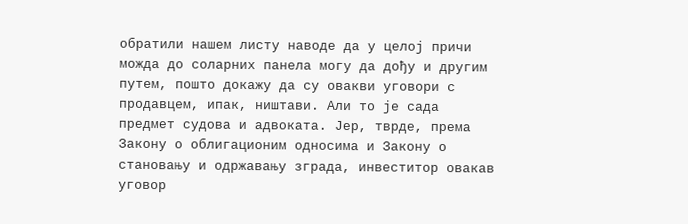обратили нашем листу наводе да у целој причи можда до соларних панела могу да дођу и другим путем, пошто докажу да су овакви уговори с продавцем, ипак, ништави. Али то је сада предмет судова и адвоката. Јер, тврде, према Закону о облигационим односима и Закону о становању и одржавању зграда, инвеститор овакав уговор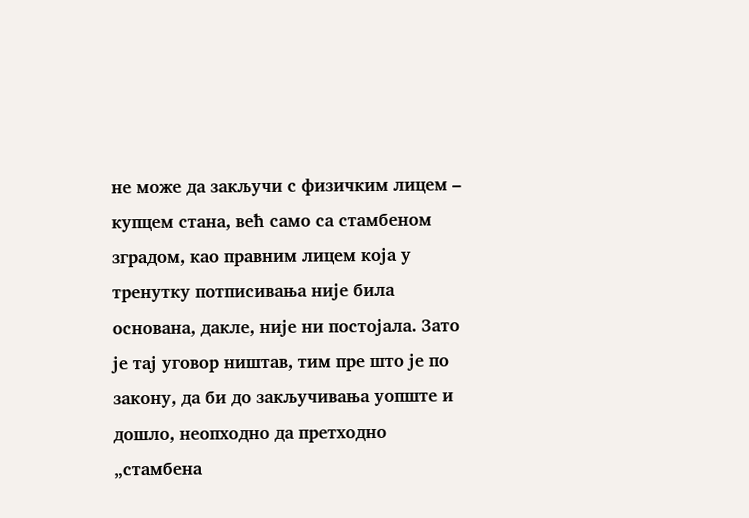не може да закључи с физичким лицем – купцем стана, већ само са стамбеном зградом, као правним лицем која у тренутку потписивања није била основана, дакле, није ни постојала. Зато је тај уговор ништав, тим пре што је по закону, да би до закључивања уопште и дошло, неопходно да претходно „стамбена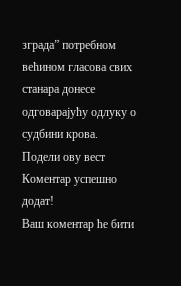зграда” потребном већином гласова свих станара донесе одговарајућу одлуку о судбини крова.
Подели ову вест
Комeнтар успeшно додат!
Ваш комeнтар ћe бити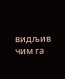видљив чим га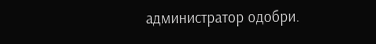администратор одобри.